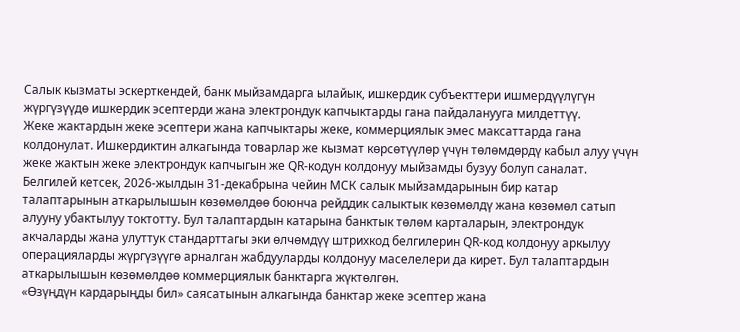Салык кызматы эскерткендей, банк мыйзамдарга ылайык, ишкердик субъекттери ишмердүүлүгүн жүргүзүүдө ишкердик эсептерди жана электрондук капчыктарды гана пайдаланууга милдеттүү.
Жеке жактардын жеке эсептери жана капчыктары жеке, коммерциялык эмес максаттарда гана колдонулат. Ишкердиктин алкагында товарлар же кызмат көрсөтүүлөр үчүн төлөмдөрдү кабыл алуу үчүн жеке жактын жеке электрондук капчыгын же QR-кодун колдонуу мыйзамды бузуу болуп саналат.
Белгилей кетсек, 2026-жылдын 31-декабрына чейин МСК салык мыйзамдарынын бир катар талаптарынын аткарылышын көзөмөлдөө боюнча рейддик салыктык көзөмөлдү жана көзөмөл сатып алууну убактылуу токтотту. Бул талаптардын катарына банктык төлөм карталарын, электрондук акчаларды жана улуттук стандарттагы эки өлчөмдүү штрихкод белгилерин QR-код колдонуу аркылуу операцияларды жүргүзүүгө арналган жабдууларды колдонуу маселелери да кирет. Бул талаптардын аткарылышын көзөмөлдөө коммерциялык банктарга жүктөлгөн.
«Өзүңдүн кардарыңды бил» саясатынын алкагында банктар жеке эсептер жана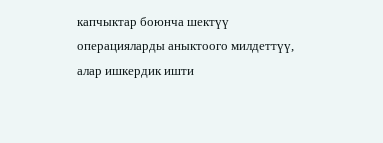капчыктар боюнча шектүү операцияларды аныктоого милдеттүү, алар ишкердик ишти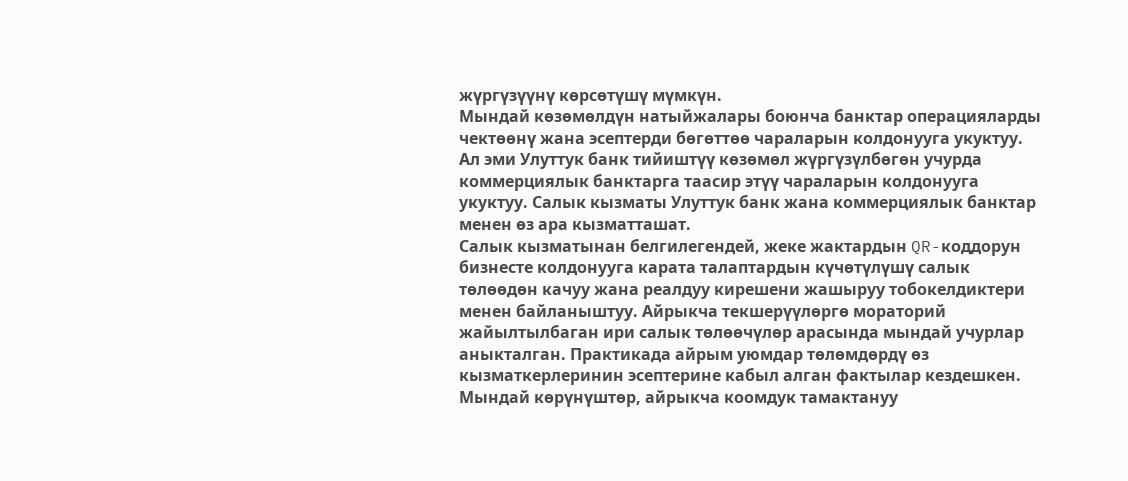жүргүзүүнү көрсөтүшү мүмкүн.
Мындай көзөмөлдүн натыйжалары боюнча банктар операцияларды чектөөнү жана эсептерди бөгөттөө чараларын колдонууга укуктуу. Ал эми Улуттук банк тийиштүү көзөмөл жүргүзүлбөгөн учурда коммерциялык банктарга таасир этүү чараларын колдонууга укуктуу. Cалык кызматы Улуттук банк жана коммерциялык банктар менен өз ара кызматташат.
Салык кызматынан белгилегендей, жеке жактардын QR-коддорун бизнесте колдонууга карата талаптардын күчөтүлүшү салык төлөөдөн качуу жана реалдуу кирешени жашыруу тобокелдиктери менен байланыштуу. Айрыкча текшерүүлөргө мораторий жайылтылбаган ири салык төлөөчүлөр арасында мындай учурлар аныкталган. Практикада айрым уюмдар төлөмдөрдү өз кызматкерлеринин эсептерине кабыл алган фактылар кездешкен. Мындай көрүнүштөр, айрыкча коомдук тамактануу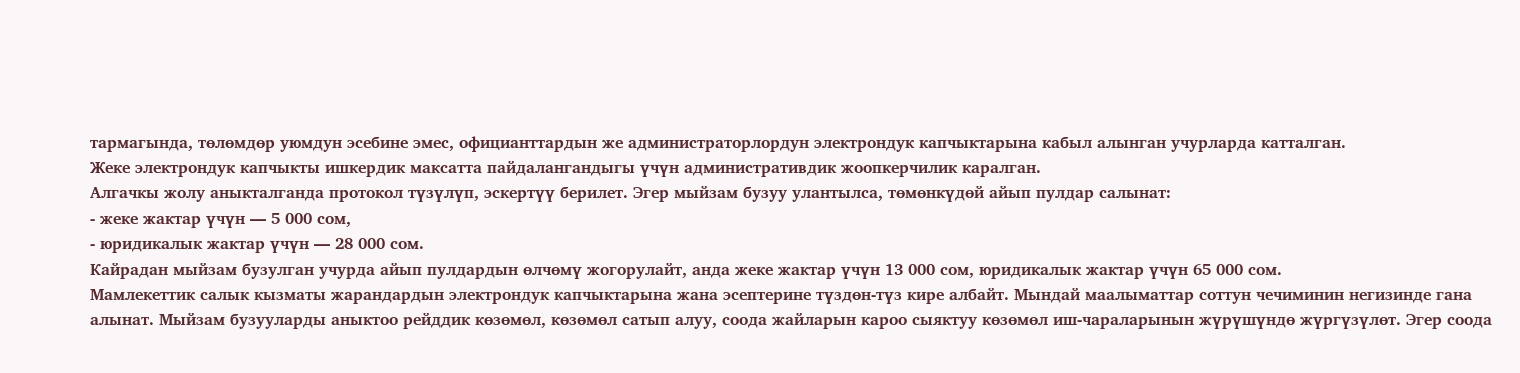тармагында, төлөмдөр уюмдун эсебине эмес, официанттардын же администраторлордун электрондук капчыктарына кабыл алынган учурларда катталган.
Жеке электрондук капчыкты ишкердик максатта пайдалангандыгы үчүн административдик жоопкерчилик каралган.
Алгачкы жолу аныкталганда протокол түзүлүп, эскертүү берилет. Эгер мыйзам бузуу улантылса, төмөнкүдөй айып пулдар салынат:
- жеке жактар үчүн — 5 000 сом,
- юридикалык жактар үчүн — 28 000 сом.
Кайрадан мыйзам бузулган учурда айып пулдардын өлчөмү жогорулайт, анда жеке жактар үчүн 13 000 сом, юридикалык жактар үчүн 65 000 сом.
Мамлекеттик салык кызматы жарандардын электрондук капчыктарына жана эсептерине түздөн-түз кире албайт. Мындай маалыматтар соттун чечиминин негизинде гана алынат. Мыйзам бузууларды аныктоо рейддик көзөмөл, көзөмөл сатып алуу, соода жайларын кароо сыяктуу көзөмөл иш-чараларынын жүрүшүндө жүргүзүлөт. Эгер соода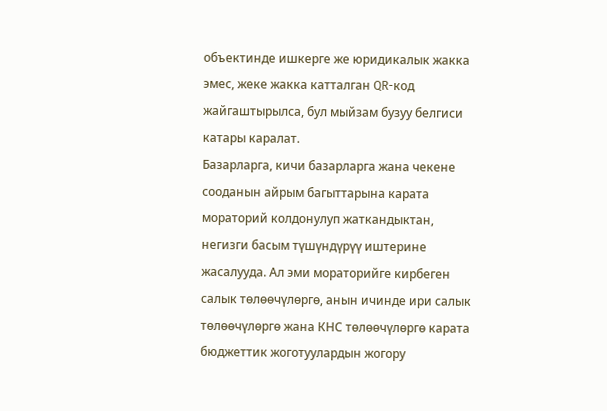объектинде ишкерге же юридикалык жакка эмес, жеке жакка катталган QR-код жайгаштырылса, бул мыйзам бузуу белгиси катары каралат.
Базарларга, кичи базарларга жана чекене сооданын айрым багыттарына карата мораторий колдонулуп жаткандыктан, негизги басым түшүндүрүү иштерине жасалууда. Ал эми мораторийге кирбеген салык төлөөчүлөргө, анын ичинде ири салык төлөөчүлөргө жана КНС төлөөчүлөргө карата бюджеттик жоготуулардын жогору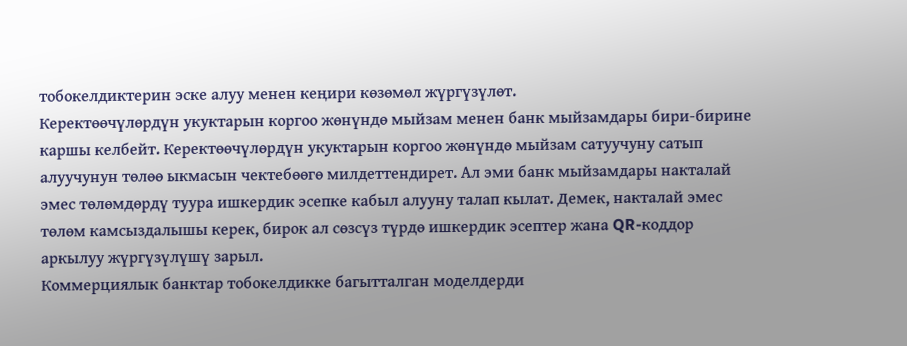тобокелдиктерин эске алуу менен кеңири көзөмөл жүргүзүлөт.
Керектөөчүлөрдүн укуктарын коргоо жөнүндө мыйзам менен банк мыйзамдары бири-бирине каршы келбейт. Керектөөчүлөрдүн укуктарын коргоо жөнүндө мыйзам сатуучуну сатып алуучунун төлөө ыкмасын чектебөөгө милдеттендирет. Ал эми банк мыйзамдары накталай эмес төлөмдөрдү туура ишкердик эсепке кабыл алууну талап кылат. Демек, накталай эмес төлөм камсыздалышы керек, бирок ал сөзсүз түрдө ишкердик эсептер жана QR-коддор аркылуу жүргүзүлүшү зарыл.
Коммерциялык банктар тобокелдикке багытталган моделдерди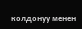колдонуу менен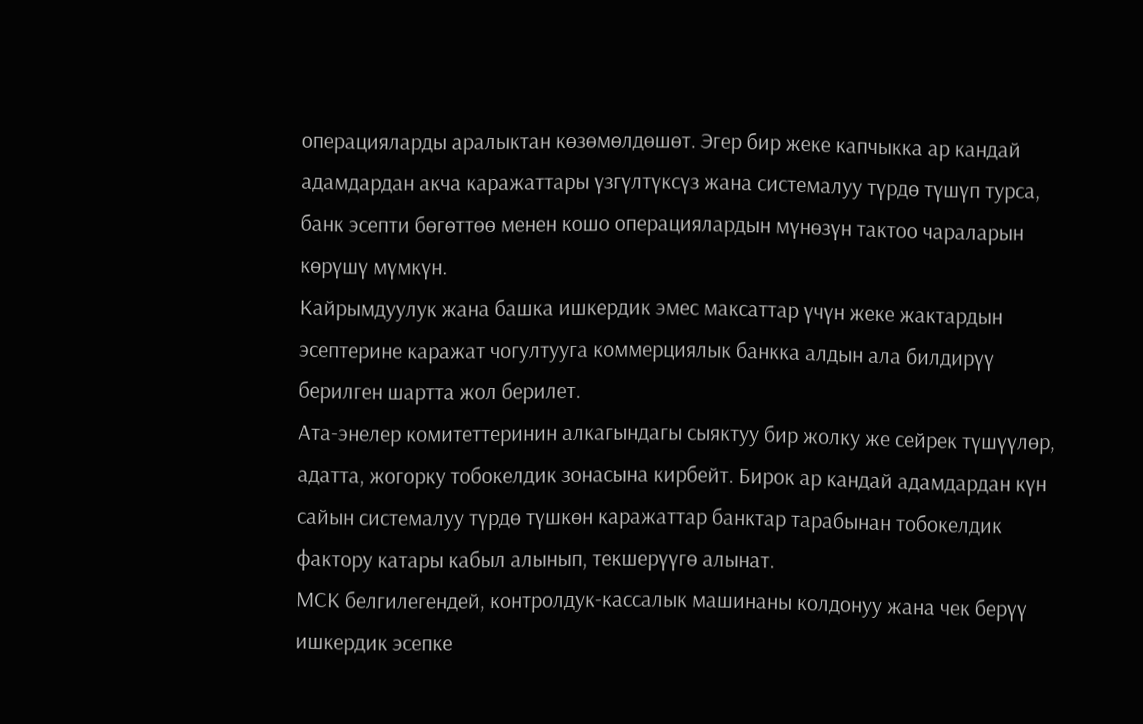операцияларды аралыктан көзөмөлдөшөт. Эгер бир жеке капчыкка ар кандай адамдардан акча каражаттары үзгүлтүксүз жана системалуу түрдө түшүп турса, банк эсепти бөгөттөө менен кошо операциялардын мүнөзүн тактоо чараларын көрүшү мүмкүн.
Кайрымдуулук жана башка ишкердик эмес максаттар үчүн жеке жактардын эсептерине каражат чогултууга коммерциялык банкка алдын ала билдирүү берилген шартта жол берилет.
Ата-энелер комитеттеринин алкагындагы сыяктуу бир жолку же сейрек түшүүлөр, адатта, жогорку тобокелдик зонасына кирбейт. Бирок ар кандай адамдардан күн сайын системалуу түрдө түшкөн каражаттар банктар тарабынан тобокелдик фактору катары кабыл алынып, текшерүүгө алынат.
МСК белгилегендей, контролдук-кассалык машинаны колдонуу жана чек берүү ишкердик эсепке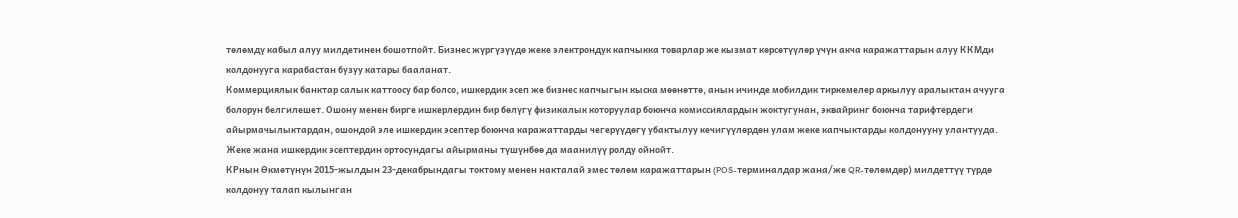төлөмдү кабыл алуу милдетинен бошотпойт. Бизнес жүргүзүүдө жеке электрондук капчыкка товарлар же кызмат көрсөтүүлөр үчүн акча каражаттарын алуу ККМди колдонууга карабастан бузуу катары бааланат.
Коммерциялык банктар салык каттоосу бар болсо, ишкердик эсеп же бизнес капчыгын кыска мөөнөттө, анын ичинде мобилдик тиркемелер аркылуу аралыктан ачууга болорун белгилешет. Ошону менен бирге ишкерлердин бир бөлүгү физикалык которуулар боюнча комиссиялардын жоктугунан, эквайринг боюнча тарифтердеги айырмачылыктардан, ошондой эле ишкердик эсептер боюнча каражаттарды чегерүүдөгү убактылуу кечигүүлөрдөн улам жеке капчыктарды колдонууну улантууда. Жеке жана ишкердик эсептердин ортосундагы айырманы түшүнбөө да маанилүү ролду ойнойт.
КРнын Өкмөтүнүн 2015-жылдын 23-декабрындагы токтому менен накталай эмес төлөм каражаттарын (POS-терминалдар жана/же QR-төлөмдөр) милдеттүү түрдө колдонуу талап кылынган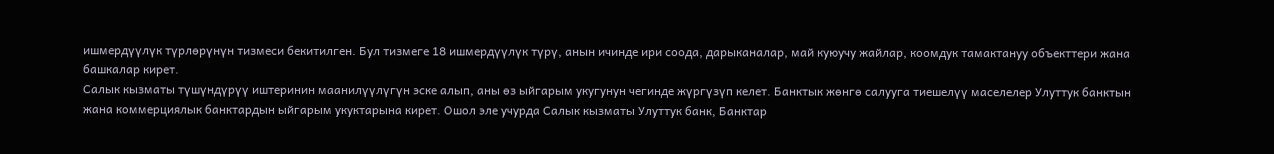ишмердүүлүк түрлөрүнүн тизмеси бекитилген. Бул тизмеге 18 ишмердүүлүк түрү, анын ичинде ири соода, дарыканалар, май куюучу жайлар, коомдук тамактануу объекттери жана башкалар кирет.
Cалык кызматы түшүндүрүү иштеринин маанилүүлүгүн эске алып, аны өз ыйгарым укугунун чегинде жүргүзүп келет. Банктык жөнгө салууга тиешелүү маселелер Улуттук банктын жана коммерциялык банктардын ыйгарым укуктарына кирет. Ошол эле учурда Салык кызматы Улуттук банк, Банктар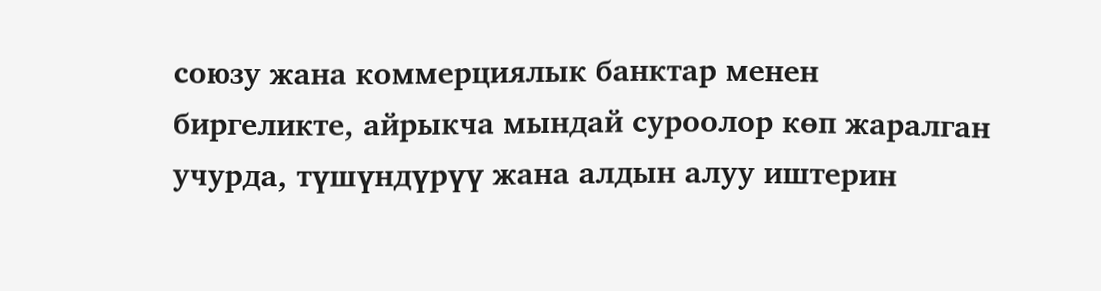союзу жана коммерциялык банктар менен биргеликте, айрыкча мындай суроолор көп жаралган учурда, түшүндүрүү жана алдын алуу иштерин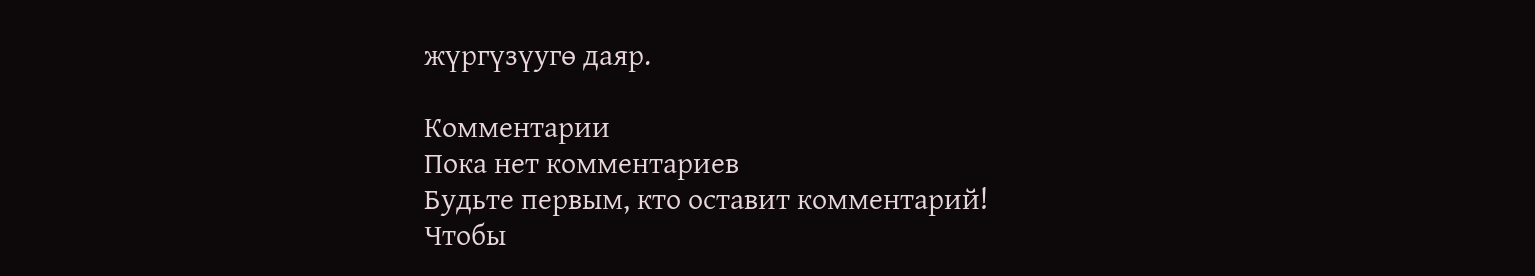жүргүзүугө даяр.

Комментарии
Пока нет комментариев
Будьте первым, кто оставит комментарий!
Чтобы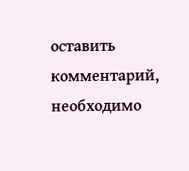оставить комментарий, необходимо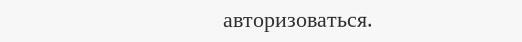авторизоваться.